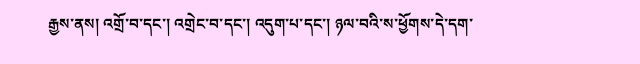རྒྱས་ནས། འགྲོ་བ་དང་། འགྲེང་བ་དང་། འདུག་པ་དང་། ཉལ་བའི་ས་ཕྱོགས་དེ་དག་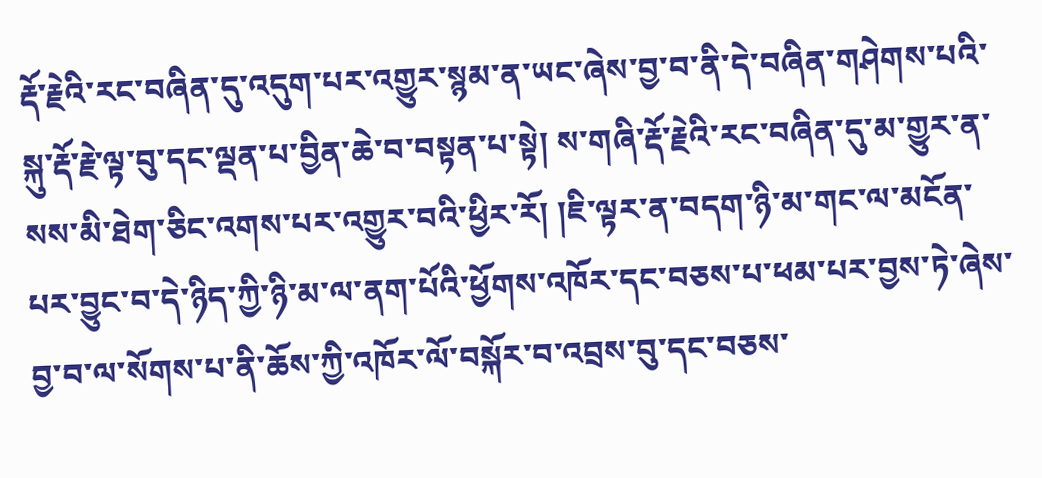རྡོ་རྗེའི་རང་བཞིན་དུ་འདུག་པར་འགྱུར་སྙམ་ན་ཡང་ཞེས་བྱ་བ་ནི་དེ་བཞིན་གཤེགས་པའི་སྐུ་རྡོ་རྗེ་ལྟ་བུ་དང་ལྡན་པ་བྱིན་ཆེ་བ་བསྟན་པ་སྟེ། ས་གཞི་རྡོ་རྗེའི་རང་བཞིན་དུ་མ་གྱུར་ན་སས་མི་ཐེག་ཅིང་འགས་པར་འགྱུར་བའི་ཕྱིར་རོ། །ཇི་ལྟར་ན་བདག་ཉི་མ་གང་ལ་མངོན་པར་བྱུང་བ་དེ་ཉིད་ཀྱི་ཉི་མ་ལ་ནག་པོའི་ཕྱོགས་འཁོར་དང་བཅས་པ་ཕམ་པར་བྱས་ཏེ་ཞེས་བྱ་བ་ལ་སོགས་པ་ནི་ཆོས་ཀྱི་འཁོར་ལོ་བསྐོར་བ་འབྲས་བུ་དང་བཅས་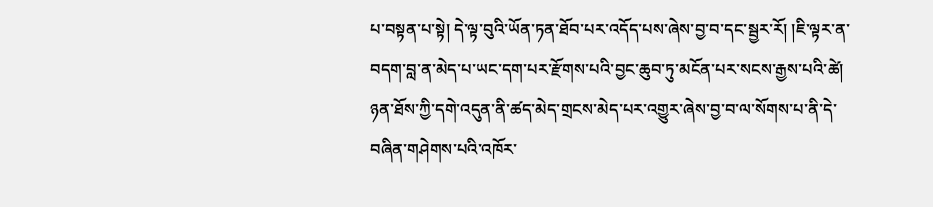པ་བསྟན་པ་སྟེ། དེ་ལྟ་བུའི་ཡོན་ཏན་ཐོབ་པར་འདོད་པས་ཞེས་བྱ་བ་དང་སྦྱར་རོ། །ཇི་ལྟར་ན་བདག་བླ་ན་མེད་པ་ཡང་དག་པར་རྫོགས་པའི་བྱང་ཆུབ་ཏུ་མངོན་པར་སངས་རྒྱས་པའི་ཚེ། ཉན་ཐོས་ཀྱི་དགེ་འདུན་ནི་ཚད་མེད་གྲངས་མེད་པར་འགྱུར་ཞེས་བྱ་བ་ལ་སོགས་པ་ནི་དེ་བཞིན་གཤེགས་པའི་འཁོར་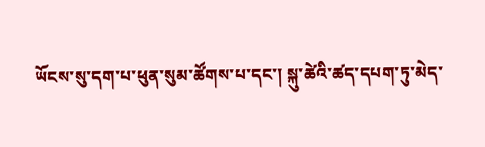ཡོངས་སུ་དག་པ་ཕུན་སུམ་ཚོགས་པ་དང་། སྐུ་ཚེའི་ཚད་དཔག་ཏུ་མེད་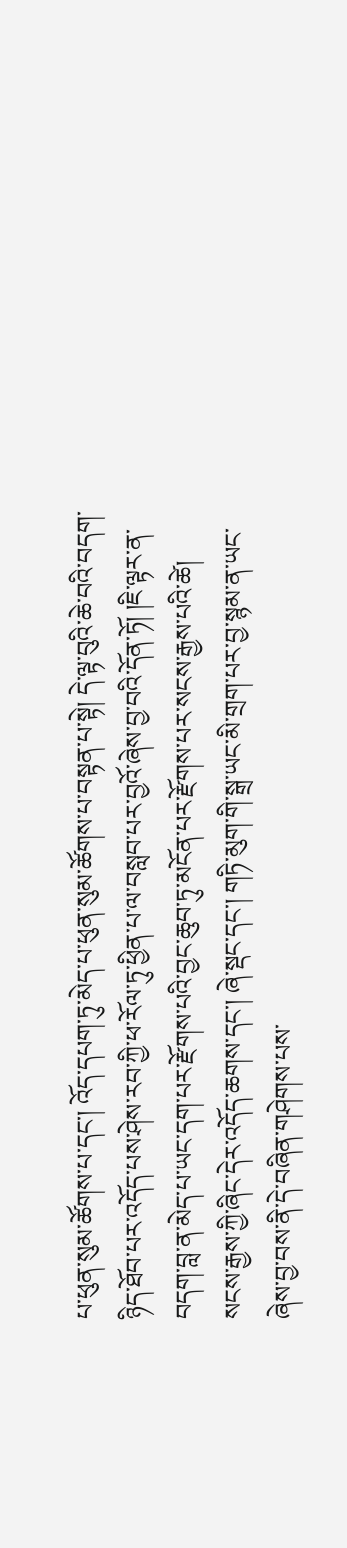པ་ཕུན་སུམ་ཚོགས་པ་དང་། འོད་དཔག་ཏུ་མེད་པ་ཕུན་སུམ་ཚོགས་པ་བསྟན་པ་སྟེ། དེ་ལྟ་བུའི་ཆེ་བའི་བདག་ཉིད་ཐོབ་པར་འདོད་པས་ཤེས་རབ་ཀྱི་ཕ་རོལ་ཏུ་ཕྱིན་པ་ལ་བསླབ་པར་བྱའོ་ཞེས་བྱ་བའི་དོན་ཏོ། །ཇི་ལྟར་ན་བདག་བླ་ན་མེད་པ་ཡང་དག་པར་རྫོགས་པའི་བྱང་ཆུབ་ཏུ་མངོན་པར་རྫོགས་པར་སངས་རྒྱས་པའི་ཚེ། སངས་རྒྱས་ཀྱི་ཞིང་དེར་འདོད་ཆགས་དང་། ཞེ་སྡང་དང་། གཏི་མུག་གི་སྒྲ་ཡང་མི་གྲག་པར་བྱ་སྙམ་ན་ཡང་ཞེས་བྱ་བས་ནི་དེ་བཞིན་གཤེགས་པས་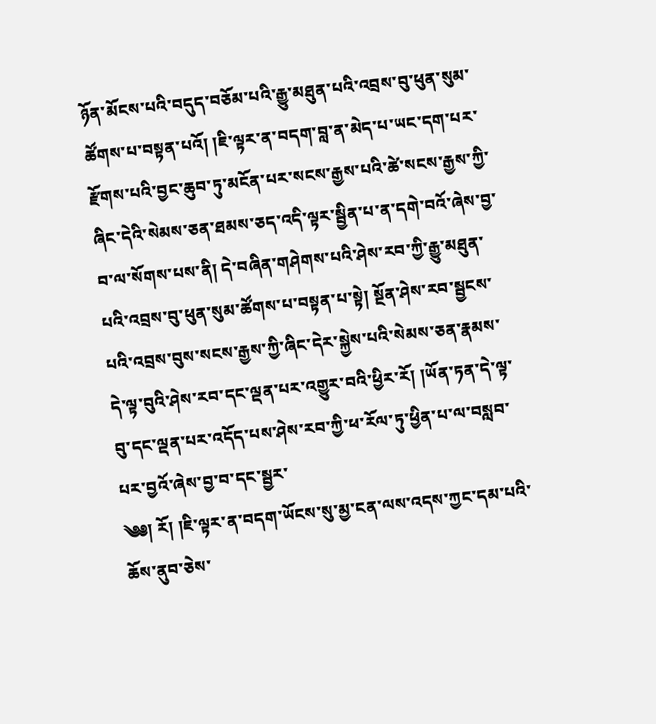ཉོན་མོངས་པའི་བདུད་བཅོམ་པའི་རྒྱུ་མཐུན་པའི་འབྲས་བུ་ཕུན་སུམ་ཚོགས་པ་བསྟན་པའོ། །ཇི་ལྟར་ན་བདག་བླ་ན་མེད་པ་ཡང་དག་པར་རྫོགས་པའི་བྱང་ཆུབ་ཏུ་མངོན་པར་སངས་རྒྱས་པའི་ཚེ་སངས་རྒྱས་ཀྱི་ཞིང་དེའི་སེམས་ཅན་ཐམས་ཅད་འདི་ལྟར་སྦྱིན་པ་ན་དགེ་བའོ་ཞེས་བྱ་བ་ལ་སོགས་པས་ནི། དེ་བཞིན་གཤེགས་པའི་ཤེས་རབ་ཀྱི་རྒྱུ་མཐུན་པའི་འབྲས་བུ་ཕུན་སུམ་ཚོགས་པ་བསྟན་པ་སྟེ། སྔོན་ཤེས་རབ་སྦྱངས་པའི་འབྲས་བུས་སངས་རྒྱས་ཀྱི་ཞིང་དེར་སྐྱེས་པའི་སེམས་ཅན་རྣམས་དེ་ལྟ་བུའི་ཤེས་རབ་དང་ལྡན་པར་འགྱུར་བའི་ཕྱིར་རོ། །ཡོན་ཏན་དེ་ལྟ་བུ་དང་ལྡན་པར་འདོད་པས་ཤེས་རབ་ཀྱི་ཕ་རོལ་ཏུ་ཕྱིན་པ་ལ་བསླབ་པར་བྱའོ་ཞེས་བྱ་བ་དང་སྦྱར་
༄༅། རོ། །ཇི་ལྟར་ན་བདག་ཡོངས་སུ་མྱ་ངན་ལས་འདས་ཀྱང་དམ་པའི་ཆོས་ནུབ་ཅེས་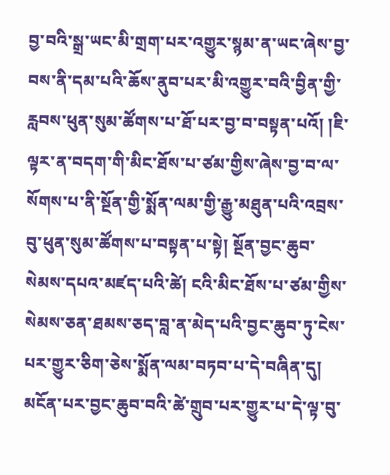བྱ་བའི་སྒྲ་ཡང་མི་གྲག་པར་འགྱུར་སྙམ་ན་ཡང་ཞེས་བྱ་བས་ནི་དམ་པའི་ཆོས་ནུབ་པར་མི་འགྱུར་བའི་བྱིན་གྱི་རླབས་ཕུན་སུམ་ཚོགས་པ་ཐོ་པར་བྱ་བ་བསྟན་པའོ། །ཇི་ལྟར་ན་བདག་གི་མིང་ཐོས་པ་ཙམ་གྱིས་ཞེས་བྱ་བ་ལ་སོགས་པ་ནི་སྔོན་གྱི་སྨོན་ལམ་གྱི་རྒྱུ་མཐུན་པའི་འབྲས་བུ་ཕུན་སུམ་ཚོགས་པ་བསྟན་པ་སྟེ། སྔོན་བྱང་ཆུབ་སེམས་དཔའ་མཛད་པའི་ཚེ། ངའི་མིང་ཐོས་པ་ཙམ་གྱིས་སེམས་ཅན་ཐམས་ཅད་བླ་ན་མེད་པའི་བྱང་ཆུབ་ཏུ་ངེས་པར་གྱུར་ཅིག་ཅེས་སྨོན་ལམ་བཏབ་པ་དེ་བཞིན་དུ། མངོན་པར་བྱང་ཆུབ་བའི་ཚེ་གྲུབ་པར་གྱུར་པ་དེ་ལྟ་བུ་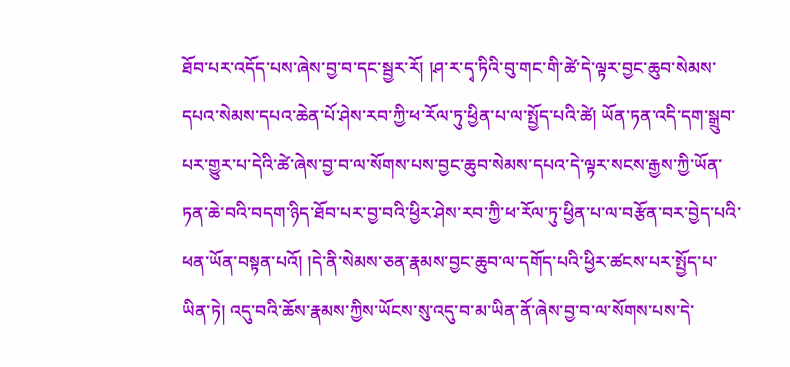ཐོབ་པར་འདོད་པས་ཞེས་བྱ་བ་དང་སྦྱར་རོ། །ཤ་ར་དྭ་ཏིའི་བུ་གང་གི་ཚེ་དེ་ལྟར་བྱང་ཆུབ་སེམས་དཔའ་སེམས་དཔའ་ཆེན་པོ་ཤེས་རབ་ཀྱི་ཕ་རོལ་ཏུ་ཕྱིན་པ་ལ་སྤྱོད་པའི་ཚེ། ཡོན་ཏན་འདི་དག་སྒྲུབ་པར་གྱུར་པ་དེའི་ཚེ་ཞེས་བྱ་བ་ལ་སོགས་པས་བྱང་ཆུབ་སེམས་དཔའ་དེ་ལྟར་སངས་རྒྱས་ཀྱི་ཡོན་ཏན་ཆེ་བའི་བདག་ཉིད་ཐོབ་པར་བྱ་བའི་ཕྱིར་ཤེས་རབ་ཀྱི་ཕ་རོལ་ཏུ་ཕྱིན་པ་ལ་བརྩོན་བར་བྱེད་པའི་ཕན་ཡོན་བསྟན་པའོ། །དེ་ནི་སེམས་ཅན་རྣམས་བྱང་ཆུབ་ལ་དགོད་པའི་ཕྱིར་ཚངས་པར་སྤྱོད་པ་ཡིན་ཏེ། འདུ་བའི་ཆོས་རྣམས་ཀྱིས་ཡོངས་སུ་འདུ་བ་མ་ཡིན་ནོ་ཞེས་བྱ་བ་ལ་སོགས་པས་དེ་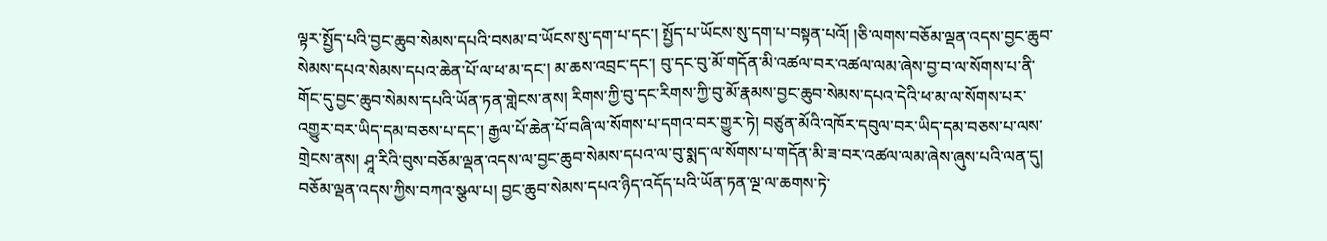ལྟར་སྤྱོད་པའི་བྱང་ཆུབ་སེམས་དཔའི་བསམ་བ་ཡོངས་སུ་དག་པ་དང་། སྤྱོད་པ་ཡོངས་སུ་དག་པ་བསྟན་པའོ། །ཅི་ལགས་བཅོམ་ལྡན་འདས་བྱང་ཆུབ་སེམས་དཔའ་སེམས་དཔའ་ཆེན་པོ་ལ་ཕ་མ་དང་། མ་ཆས་འབྲང་དང་། བུ་དང་བུ་མོ་གདོན་མི་འཚལ་བར་འཚལ་ལམ་ཞེས་བྱ་བ་ལ་སོགས་པ་ནི་གོང་དུ་བྱང་ཆུབ་སེམས་དཔའི་ཡོན་ཏན་གླེངས་ནས། རིགས་ཀྱི་བུ་དང་རིགས་ཀྱི་བུ་མོ་རྣམས་བྱང་ཆུབ་སེམས་དཔའ་དེའི་ཕ་མ་ལ་སོགས་པར་འགྱུར་བར་ཡིད་དམ་བཅས་པ་དང་། རྒྱལ་པོ་ཆེན་པོ་བཞི་ལ་སོགས་པ་དགའ་བར་གྱུར་ཏེ། བཙུན་མོའི་འཁོར་དབུལ་བར་ཡིད་དམ་བཅས་པ་ལས་གྲེངས་ནས། ཤཱ་རིའི་བུས་བཅོམ་ལྡན་འདས་ལ་བྱང་ཆུབ་སེམས་དཔའ་ལ་བུ་སྨད་ལ་སོགས་པ་གདོན་མི་ཟ་བར་འཚལ་ལམ་ཞེས་ཞུས་པའི་ལན་དུ།
བཅོམ་ལྡན་འདས་ཀྱིས་བཀའ་སྩལ་པ། བྱང་ཆུབ་སེམས་དཔའ་ཉིད་འདོད་པའི་ཡོན་ཏན་ལྔ་ལ་ཆགས་ཏེ་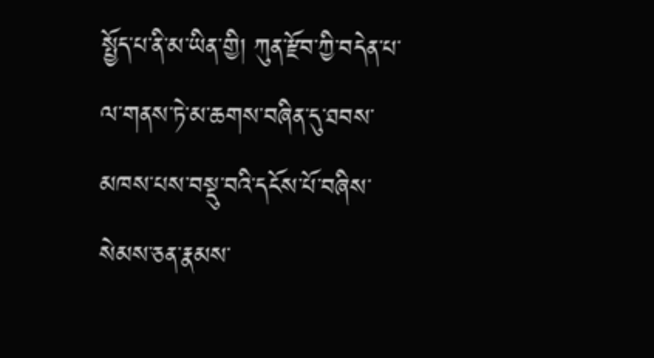སྤྱོད་པ་ནི་མ་ཡིན་གྱི། ཀུན་རྫོབ་ཀྱི་བདེན་པ་ལ་གནས་ཏེ་མ་ཆགས་བཞིན་དུ་ཐབས་མཁས་པས་བསྡུ་བའི་དངོས་པོ་བཞིས་སེམས་ཅན་རྣམས་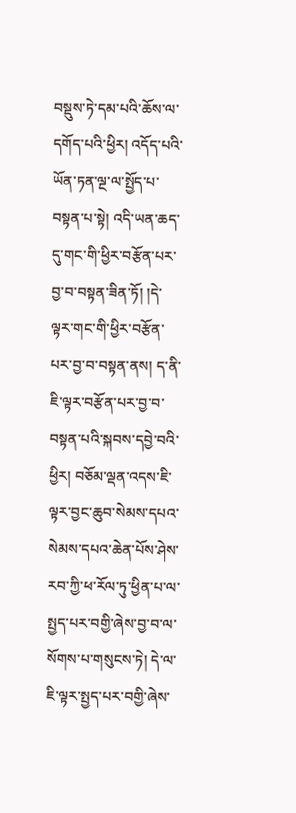བསྡུས་ཏེ་དམ་པའི་ཆོས་ལ་དགོད་པའི་ཕྱིར། འདོད་པའི་ཡོན་ཏན་ལྔ་ལ་སྤྱོད་པ་བསྟན་པ་སྟེ། འདི་ཡན་ཆད་དུ་གང་གི་ཕྱིར་བརྩོན་པར་བྱ་བ་བསྟན་ཟིན་ཏོ། །དེ་ལྟར་གང་གི་ཕྱིར་བརྩོན་པར་བྱ་བ་བསྟན་ནས། ད་ནི་ཇི་ལྟར་བརྩོན་པར་བྱ་བ་བསྟན་པའི་སྐབས་དབྱེ་བའི་ཕྱིར། བཅོམ་ལྡན་འདས་ཇི་ལྟར་བྱང་ཆུབ་སེམས་དཔའ་སེམས་དཔའ་ཆེན་པོས་ཤེས་རབ་ཀྱི་ཕ་རོལ་ཏུ་ཕྱིན་པ་ལ་སྤྱད་པར་བགྱི་ཞེས་བྱ་བ་ལ་སོགས་པ་གསུངས་ཏེ། དེ་ལ་ཇི་ལྟར་སྤྱད་པར་བགྱི་ཞེས་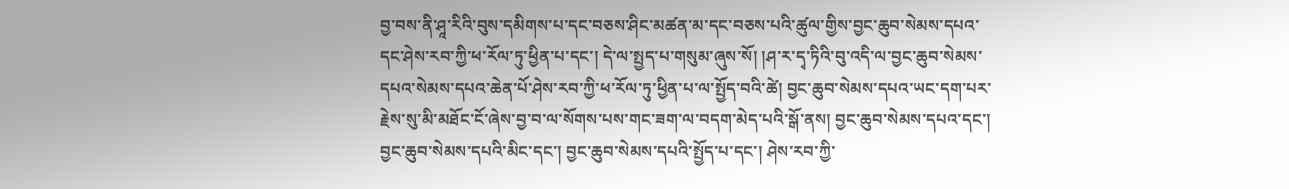བྱ་བས་ནི་ཤཱ་རིའི་བུས་དམིགས་པ་དང་བཅས་ཤིང་མཚན་མ་དང་བཅས་པའི་ཚུལ་གྱིས་བྱང་ཆུབ་སེམས་དཔའ་དང་ཤེས་རབ་ཀྱི་ཕ་རོལ་ཏུ་ཕྱིན་པ་དང་། དེ་ལ་སྤྱད་པ་གསུམ་ཞུས་སོ། །ཤ་ར་དྭ་ཏིའི་བུ་འདི་ལ་བྱང་ཆུབ་སེམས་དཔའ་སེམས་དཔའ་ཆེན་པོ་ཤེས་རབ་ཀྱི་ཕ་རོལ་ཏུ་ཕྱིན་པ་ལ་སྤྱོད་བའི་ཚེ། བྱང་ཆུབ་སེམས་དཔའ་ཡང་དག་པར་རྗེས་སུ་མི་མཐོང་ངོ་ཞེས་བྱ་བ་ལ་སོགས་པས་གང་ཟག་ལ་བདག་མེད་པའི་སྒོ་ནས། བྱང་ཆུབ་སེམས་དཔའ་དང་། བྱང་ཆུབ་སེམས་དཔའི་མིང་དང་། བྱང་ཆུབ་སེམས་དཔའི་སྤྱོད་པ་དང་། ཤེས་རབ་ཀྱི་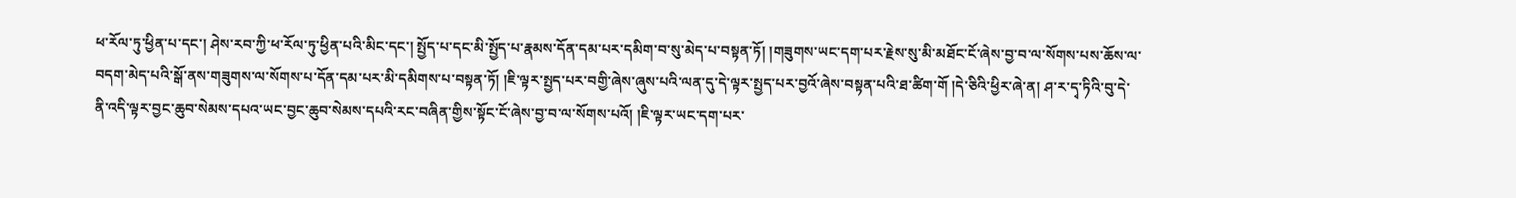ཕ་རོལ་ཏུ་ཕྱིན་པ་དང་། ཤེས་རབ་ཀྱི་ཕ་རོལ་ཏུ་ཕྱིན་པའི་མིང་དང་། སྤྱོད་པ་དང་མི་སྤྱོད་པ་རྣམས་དོན་དམ་པར་དམིག་བ་སུ་མེད་པ་བསྟན་ཏོ། །གཟུགས་ཡང་དག་པར་རྗེས་སུ་མི་མཐོང་ངོ་ཞེས་བྱ་བ་ལ་སོགས་པས་ཆོས་ལ་བདག་མེད་པའི་སྒོ་ནས་གཟུགས་ལ་སོགས་པ་དོན་དམ་པར་མི་དམིགས་པ་བསྟན་ཏོ། །ཇི་ལྟར་སྤྱད་པར་བགྱི་ཞེས་ཞུས་པའི་ལན་དུ་དེ་ལྟར་སྤྱད་པར་བྱའོ་ཞེས་བསྟན་པའི་ཐ་ཚིག་གོ །དེ་ཅིའི་ཕྱིར་ཞེ་ན། ཤ་ར་དྭ་ཏིའི་བུ་དེ་ནི་འདི་ལྟར་བྱང་ཆུབ་སེམས་དཔའ་ཡང་བྱང་ཆུབ་སེམས་དཔའི་རང་བཞིན་གྱིས་སྟོང་ངོ་ཞེས་བྱ་བ་ལ་སོགས་པའོ། །ཇི་ལྟར་ཡང་དག་པར་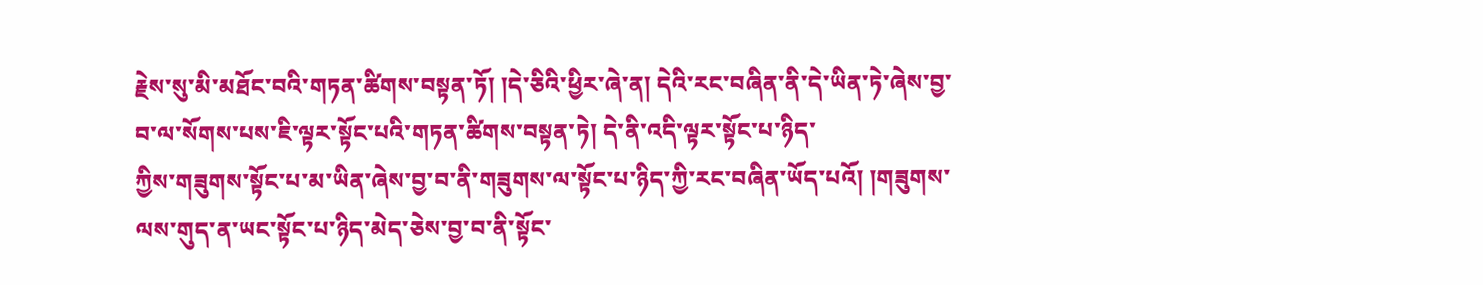རྗེས་སུ་མི་མཐོང་བའི་གཏན་ཚིགས་བསྟན་ཏོ། །དེ་ཅིའི་ཕྱིར་ཞེ་ན། དེའི་རང་བཞིན་ནི་དེ་ཡིན་ཏེ་ཞེས་བྱ་བ་ལ་སོགས་པས་ཇི་ལྟར་སྟོང་པའི་གཏན་ཚིགས་བསྟན་ཏེ། དེ་ནི་འདི་ལྟར་སྟོང་པ་ཉིད་
ཀྱིས་གཟུགས་སྟོང་པ་མ་ཡིན་ཞེས་བྱ་བ་ནི་གཟུགས་ལ་སྟོང་པ་ཉིད་ཀྱི་རང་བཞིན་ཡོད་པའོ། །གཟུགས་ལས་གུད་ན་ཡང་སྟོང་པ་ཉིད་མེད་ཅེས་བྱ་བ་ནི་སྟོང་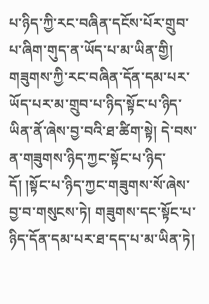པ་ཉིད་ཀྱི་རང་བཞིན་དངོས་པོར་གྲུབ་པ་ཞིག་གུད་ན་ཡོད་པ་མ་ཡིན་གྱི། གཟུགས་ཀྱི་རང་བཞིན་དོན་དམ་པར་ཡོད་པར་མ་གྲུབ་པ་ཉིད་སྟོང་པ་ཉིད་ཡིན་ནོ་ཞེས་བྱ་བའི་ཐ་ཚིག་སྟེ། དེ་བས་ན་གཟུགས་ཉིད་ཀྱང་སྟོང་པ་ཉིད་དོ། །སྟོང་པ་ཉིད་ཀྱང་གཟུགས་སོ་ཞེས་བྱ་བ་གསུངས་ཏེ། གཟུགས་དང་སྟོང་པ་ཉིད་དོན་དམ་པར་ཐ་དད་པ་མ་ཡིན་ཏེ།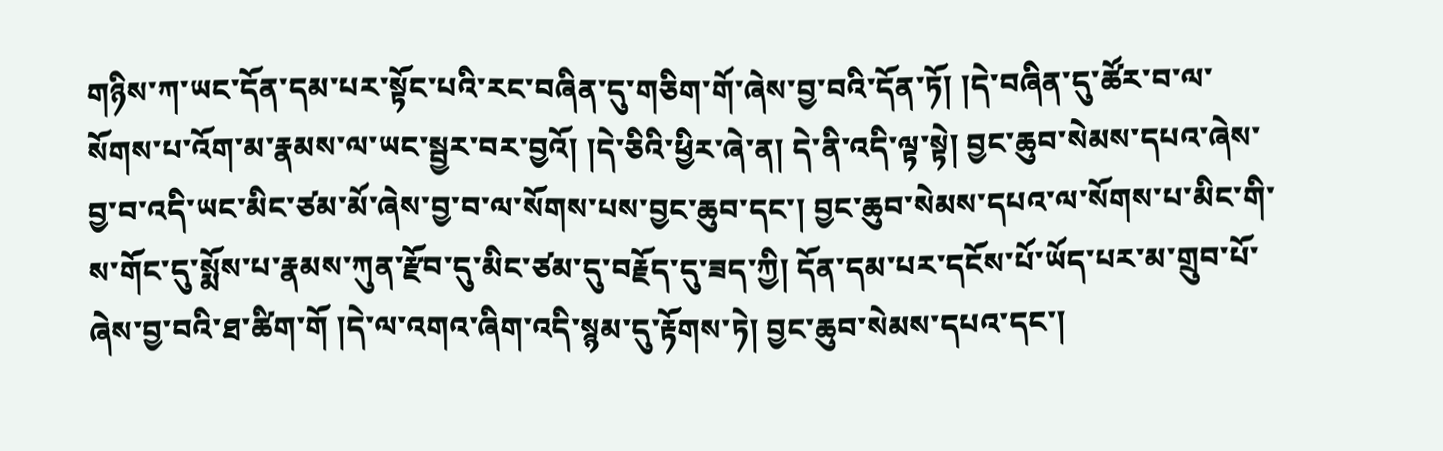གཉིས་ཀ་ཡང་དོན་དམ་པར་སྟོང་པའི་རང་བཞིན་དུ་གཅིག་གོ་ཞེས་བྱ་བའི་དོན་ཏོ། །དེ་བཞིན་དུ་ཚོར་བ་ལ་སོགས་པ་འོག་མ་རྣམས་ལ་ཡང་སྦྱར་བར་བྱའོ། །དེ་ཅིའི་ཕྱིར་ཞེ་ན། དེ་ནི་འདི་ལྟ་སྟེ། བྱང་ཆུབ་སེམས་དཔའ་ཞེས་བྱ་བ་འདི་ཡང་མིང་ཙམ་མོ་ཞེས་བྱ་བ་ལ་སོགས་པས་བྱང་ཆུབ་དང་། བྱང་ཆུབ་སེམས་དཔའ་ལ་སོགས་པ་མིང་གི་ས་གོང་དུ་སྨོས་པ་རྣམས་ཀུན་རྫོབ་དུ་མིང་ཙམ་དུ་བརྗོད་དུ་ཟད་ཀྱི། དོན་དམ་པར་དངོས་པོ་ཡོད་པར་མ་གྲུབ་པོ་ཞེས་བྱ་བའི་ཐ་ཚིག་གོ །དེ་ལ་འགའ་ཞིག་འདི་སྙམ་དུ་རྟོགས་ཏེ། བྱང་ཆུབ་སེམས་དཔའ་དང་།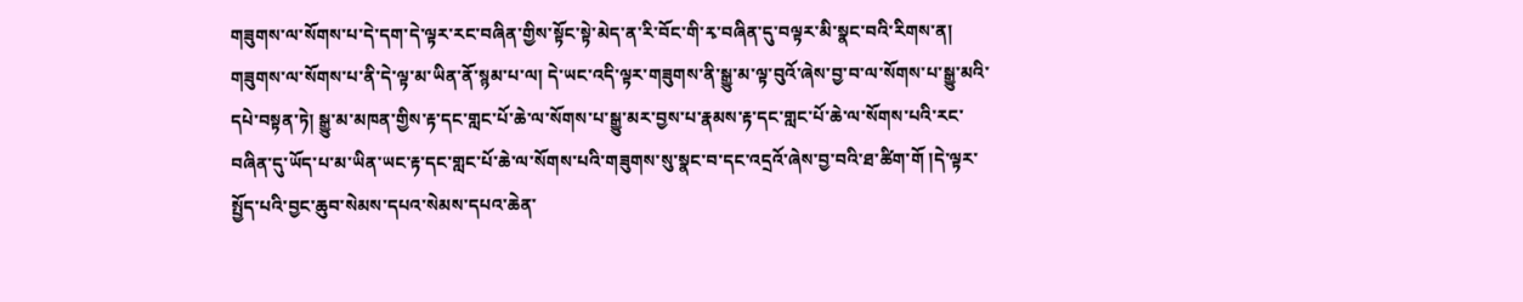གཟུགས་ལ་སོགས་པ་དེ་དག་དེ་ལྟར་རང་བཞིན་གྱིས་སྟོང་སྟེ་མེད་ན་རི་བོང་གི་རྭ་བཞིན་དུ་བལྟར་མི་སྣང་བའི་རིགས་ན། གཟུགས་ལ་སོགས་པ་ནི་དེ་ལྟ་མ་ཡིན་ནོ་སྙམ་པ་ལ། དེ་ཡང་འདི་ལྟར་གཟུགས་ནི་སྒྱུ་མ་ལྟ་བུའོ་ཞེས་བྱ་བ་ལ་སོགས་པ་སྒྱུ་མའི་དཔེ་བསྟན་ཏེ། སྒྱུ་མ་མཁན་གྱིས་རྟ་དང་གླང་པོ་ཆེ་ལ་སོགས་པ་སྒྱུ་མར་བྱས་པ་རྣམས་རྟ་དང་གླང་པོ་ཆེ་ལ་སོགས་པའི་རང་བཞིན་དུ་ཡོད་པ་མ་ཡིན་ཡང་རྟ་དང་གླང་པོ་ཆེ་ལ་སོགས་པའི་གཟུགས་སུ་སྣང་བ་དང་འདྲའོ་ཞེས་བྱ་བའི་ཐ་ཚིག་གོ །དེ་ལྟར་སྤྱོད་པའི་བྱང་ཆུབ་སེམས་དཔའ་སེམས་དཔའ་ཆེན་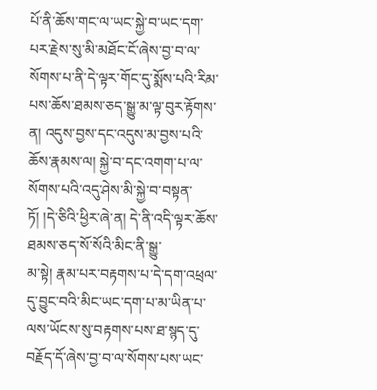པོ་ནི་ཆོས་གང་ལ་ཡང་སྐྱེ་བ་ཡང་དག་པར་རྗེས་སུ་མི་མཐོང་ངོ་ཞེས་བྱ་བ་ལ་སོགས་པ་ནི་དེ་ལྟར་གོང་དུ་སྨོས་པའི་རིམ་པས་ཆོས་ཐམས་ཅད་སྒྱུ་མ་ལྟ་བུར་རྟོགས་ན། འདུས་བྱས་དང་འདུས་མ་བྱས་པའི་ཆོས་རྣམས་ལ། སྐྱེ་བ་དང་འགག་པ་ལ་སོགས་པའི་འདུ་ཤེས་མི་སྐྱེ་བ་བསྟན་ཏོ། །དེ་ཅིའི་ཕྱིར་ཞེ་ན། དེ་ནི་འདི་ལྟར་ཆོས་ཐམས་ཅད་སོ་སོའི་མིང་ནི་སྒྱུ་
མ་སྟེ། རྣམ་པར་བརྟགས་པ་དེ་དག་འཕྲལ་དུ་བྱུང་བའི་མིང་ཡང་དག་པ་མ་ཡིན་པ་ལས་ཡོངས་སུ་བརྟགས་པས་ཐ་སྙད་དུ་བརྗོད་དོ་ཞེས་བྱ་བ་ལ་སོགས་པས་ཡང་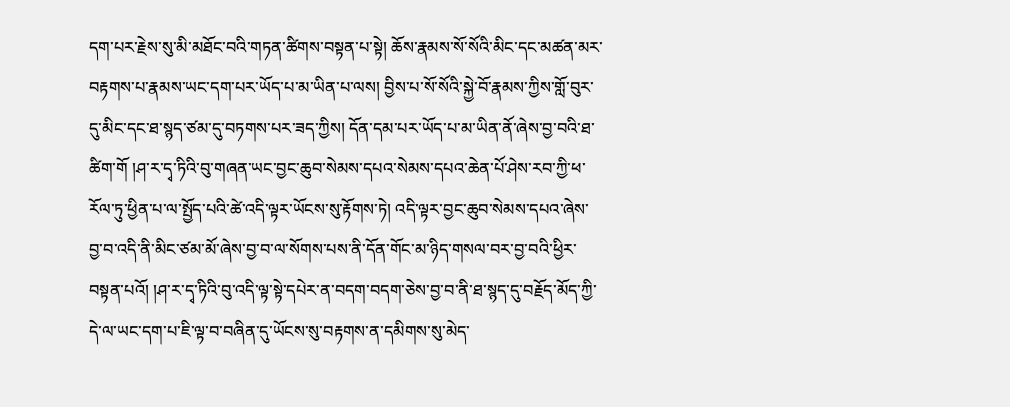དག་པར་རྗེས་སུ་མི་མཐོང་བའི་གཏན་ཚིགས་བསྟན་པ་སྟེ། ཆོས་རྣམས་སོ་སོའི་མིང་དང་མཚན་མར་བརྟགས་པ་རྣམས་ཡང་དག་པར་ཡོད་པ་མ་ཡིན་པ་ལས། བྱིས་པ་སོ་སོའི་སྐྱེ་བོ་རྣམས་ཀྱིས་གློ་བུར་དུ་མིང་དང་ཐ་སྙད་ཙམ་དུ་བཏགས་པར་ཟད་ཀྱིས། དོན་དམ་པར་ཡོད་པ་མ་ཡིན་ནོ་ཞེས་བྱ་བའི་ཐ་ཚིག་གོ །ཤ་ར་དྭ་ཏིའི་བུ་གཞན་ཡང་བྱང་ཆུབ་སེམས་དཔའ་སེམས་དཔའ་ཆེན་པོ་ཤེས་རབ་ཀྱི་ཕ་རོལ་ཏུ་ཕྱིན་པ་ལ་སྤྱོད་པའི་ཚེ་འདི་ལྟར་ཡོངས་སུ་རྟོགས་ཏེ། འདི་ལྟར་བྱང་ཆུབ་སེམས་དཔའ་ཞེས་བྱ་བ་འདི་ནི་མིང་ཙམ་མོ་ཞེས་བྱ་བ་ལ་སོགས་པས་ནི་དོན་གོང་མ་ཉིད་གསལ་བར་བྱ་བའི་ཕྱིར་བསྟན་པའོ། །ཤ་ར་དྭ་ཏིའི་བུ་འདི་ལྟ་སྟེ་དཔེར་ན་བདག་བདག་ཅེས་བྱ་བ་ནི་ཐ་སྙད་དུ་བརྗོད་མོད་ཀྱི་དེ་ལ་ཡང་དག་པ་ཇི་ལྟ་བ་བཞིན་དུ་ཡོངས་སུ་བརྟགས་ན་དམིགས་སུ་མེད་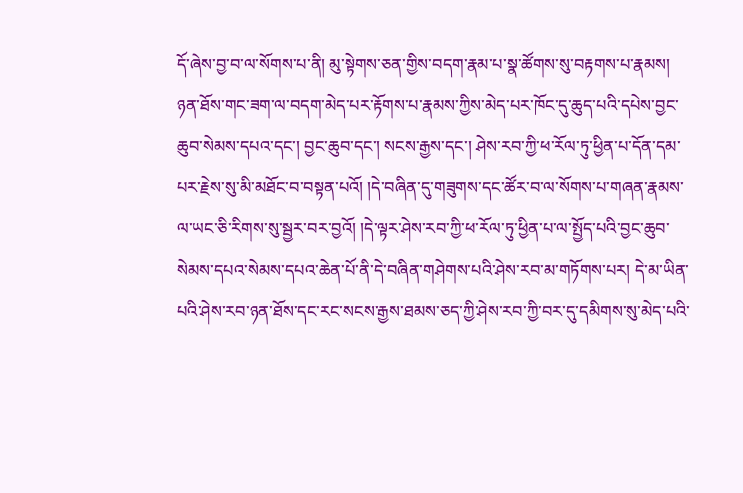དོ་ཞེས་བྱ་བ་ལ་སོགས་པ་ནི། མུ་སྟེགས་ཅན་གྱིས་བདག་རྣམ་པ་སྣ་ཚོགས་སུ་བརྟགས་པ་རྣམས། ཉན་ཐོས་གང་ཟག་ལ་བདག་མེད་པར་རྟོགས་པ་རྣམས་ཀྱིས་མེད་པར་ཁོང་དུ་ཆུད་པའི་དཔེས་བྱང་ཆུབ་སེམས་དཔའ་དང་། བྱང་ཆུབ་དང་། སངས་རྒྱས་དང་། ཤེས་རབ་ཀྱི་ཕ་རོལ་ཏུ་ཕྱིན་པ་དོན་དམ་པར་རྗེས་སུ་མི་མཐོང་བ་བསྟན་པའོ། །དེ་བཞིན་དུ་གཟུགས་དང་ཚོར་བ་ལ་སོགས་པ་གཞན་རྣམས་ལ་ཡང་ཅི་རིགས་སུ་སྦྱར་བར་བྱའོ། །དེ་ལྟར་ཤེས་རབ་ཀྱི་ཕ་རོལ་ཏུ་ཕྱིན་པ་ལ་སྤྱོད་པའི་བྱང་ཆུབ་སེམས་དཔའ་སེམས་དཔའ་ཆེན་པོ་ནི་དེ་བཞིན་གཤེགས་པའི་ཤེས་རབ་མ་གཏོགས་པར། དེ་མ་ཡིན་པའི་ཤེས་རབ་ཉན་ཐོས་དང་རང་སངས་རྒྱས་ཐམས་ཅད་ཀྱི་ཤེས་རབ་ཀྱི་བར་དུ་དམིགས་སུ་མེད་པའི་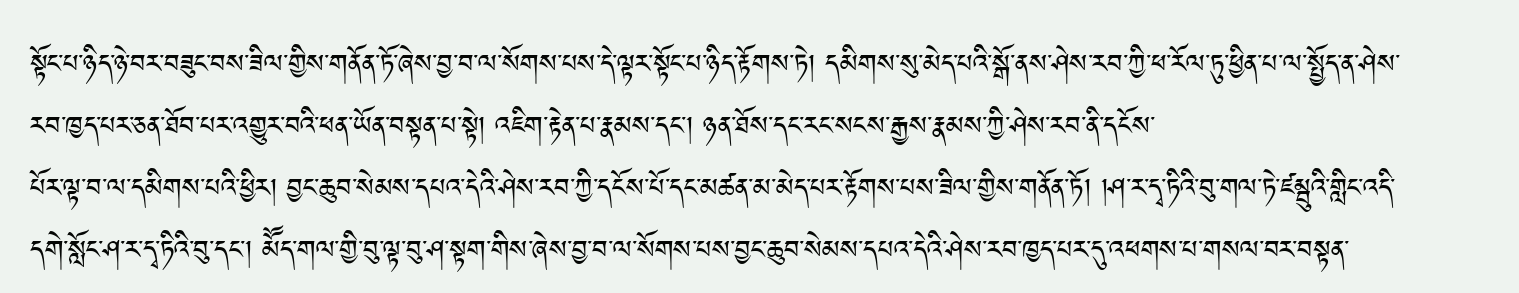སྟོང་པ་ཉིད་ཉེ་བར་བཟུང་བས་ཟིལ་གྱིས་གནོན་ཏོ་ཞེས་བྱ་བ་ལ་སོགས་པས་དེ་ལྟར་སྟོང་པ་ཉིད་རྟོགས་ཏེ། དམིགས་སུ་མེད་པའི་སྒོ་ནས་ཤེས་རབ་ཀྱི་ཕ་རོལ་ཏུ་ཕྱིན་པ་ལ་སྤྱོད་ན་ཤེས་རབ་ཁྱད་པར་ཅན་ཐོབ་པར་འགྱུར་བའི་ཕན་ཡོན་བསྟན་པ་སྟེ། འཇིག་རྟེན་པ་རྣམས་དང་། ཉན་ཐོས་དང་རང་སངས་རྒྱས་རྣམས་ཀྱི་ཤེས་རབ་ནི་དངོས་
པོར་ལྟ་བ་ལ་དམིགས་པའི་ཕྱིར། བྱང་ཆུབ་སེམས་དཔའ་དེའི་ཤེས་རབ་ཀྱི་དངོས་པོ་དང་མཚན་མ་མེད་པར་རྟོགས་པས་ཟིལ་གྱིས་གནོན་ཏོ། །ཤ་ར་དྭ་ཏིའི་བུ་གལ་ཏེ་ཛམྦུའི་གླིང་འདི་དགེ་སློང་ཤ་ར་དྭ་ཏིའི་བུ་དང་། མཽད་གལ་གྱི་བུ་ལྟ་བུ་ཤ་སྟག་གིས་ཞེས་བྱ་བ་ལ་སོགས་པས་བྱང་ཆུབ་སེམས་དཔའ་དེའི་ཤེས་རབ་ཁྱད་པར་དུ་འཕགས་པ་གསལ་བར་བསྟན་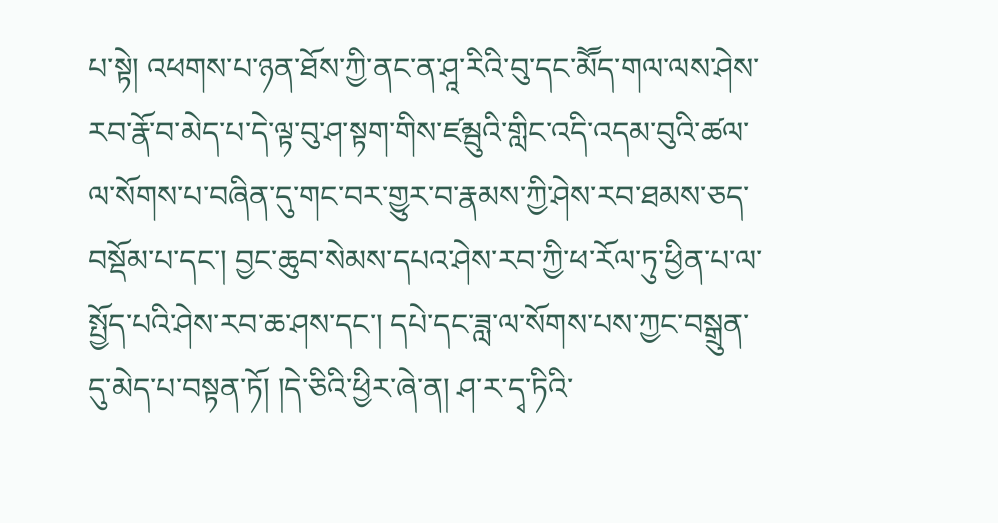པ་སྟེ། འཕགས་པ་ཉན་ཐོས་ཀྱི་ནང་ན་ཤཱ་རིའི་བུ་དང་མཽད་གལ་ལས་ཤེས་རབ་རྣོ་བ་མེད་པ་དེ་ལྟ་བུ་ཤ་སྟག་གིས་ཛམྦུའི་གླིང་འདི་འདམ་བུའི་ཚལ་ལ་སོགས་པ་བཞིན་དུ་གང་བར་གྱུར་བ་རྣམས་ཀྱི་ཤེས་རབ་ཐམས་ཅད་བསྡོམ་པ་དང་། བྱང་ཆུབ་སེམས་དཔའ་ཤེས་རབ་ཀྱི་ཕ་རོལ་ཏུ་ཕྱིན་པ་ལ་སྤྱོད་པའི་ཤེས་རབ་ཆ་ཤས་དང་། དཔེ་དང་ཟླ་ལ་སོགས་པས་ཀྱང་བསྒྲུན་དུ་མེད་པ་བསྟན་ཏོ། །དེ་ཅིའི་ཕྱིར་ཞེ་ན། ཤ་ར་དྭ་ཏིའི་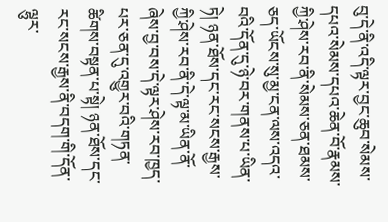བུ་དེ་ནི་འདི་ལྟར་བྱང་ཆུབ་སེམས་དཔའ་སེམས་དཔའ་ཆེན་བོ་རྣམས་ཀྱི་ཤེས་རབ་ནི་སེམས་ཅན་ཐམས་ཅད་ཡོངས་སུ་མྱ་ངན་ལས་འདའ་བའི་དོན་དུ་ཉེ་བར་གནས་པ་ཡིན་ཏེ། ཉན་ཐོས་དང་རང་སངས་རྒྱས་ཀྱི་ཤེས་རབ་ནི་དེ་ལྟ་མ་ཡིན་ནོ་ཞེས་བྱ་བས་དེ་ལྟར་ཤེས་རབ་ཁྱད་པར་ཅན་དུ་འགྱུར་བའི་གཏན་ཚིགས་བསྟན་པ་སྟེ། ཉན་ཐོས་དང་རང་སངས་རྒྱས་ནི་བདག་གི་དོན་ལྷུར་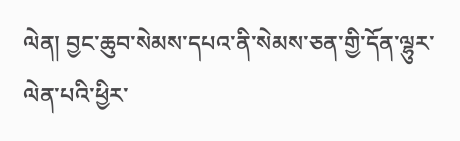ལེན། བྱང་ཆུབ་སེམས་དཔའ་ནི་སེམས་ཅན་གྱི་དོན་ལྷུར་ལེན་པའི་ཕྱིར་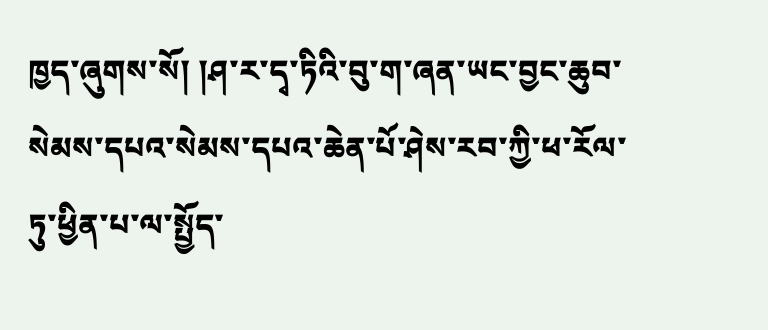ཁྱད་ཞུགས་སོ། །ཤ་ར་དྭ་ཏིའི་བུ་ག་ཞན་ཡང་བྱང་ཆུབ་སེམས་དཔའ་སེམས་དཔའ་ཆེན་པོ་ཤེས་རབ་ཀྱི་ཕ་རོལ་ཏུ་ཕྱིན་པ་ལ་སྤྱོད་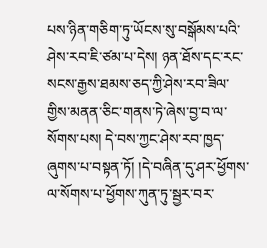པས་ཉིན་གཅིག་ཏུ་ཡོངས་སུ་བསྒོམས་པའི་ཤེས་རབ་ཇི་ཙམ་པ་དེས། ཉན་ཐོས་དང་རང་སངས་རྒྱས་ཐམས་ཅད་ཀྱི་ཤེས་རབ་ཟིལ་གྱིས་མནན་ཅིང་གནས་ཏེ་ཞེས་བྱ་བ་ལ་སོགས་པས། དེ་བས་ཀྱང་ཤེས་རབ་ཁྱད་ཞུགས་པ་བསྟན་ཏོ། །དེ་བཞིན་དུ་ཤར་ཕྱོགས་ལ་སོགས་པ་ཕྱོགས་ཀུན་ཏུ་སྦྱར་བར་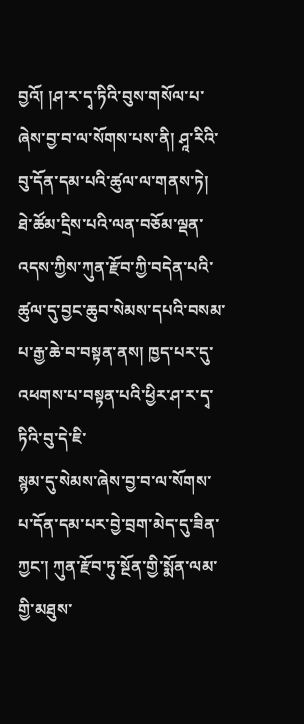བྱའོ། །ཤ་ར་དྭ་ཏིའི་བུས་གསོལ་པ་ཞེས་བྱ་བ་ལ་སོགས་པས་ནི། ཤཱ་རིའི་བུ་དོན་དམ་པའི་ཚུལ་ལ་གནས་ཏེ། ཐེ་ཚོམ་དྲིས་པའི་ལན་བཅོམ་ལྡན་འདས་ཀྱིས་ཀུན་རྫོབ་ཀྱི་བདེན་པའི་ཚུལ་དུ་བྱང་ཆུབ་སེམས་དཔའི་བསམ་པ་རྒྱ་ཆེ་བ་བསྟན་ནས། ཁྱད་པར་དུ་འཕགས་པ་བསྟན་པའི་ཕྱིར་ཤ་ར་དྭ་ཏིའི་བུ་དེ་ཇི་
སྙམ་དུ་སེམས་ཞེས་བྱ་བ་ལ་སོགས་པ་དོན་དམ་པར་བྱེ་བྲག་མེད་དུ་ཟིན་ཀྱང་། ཀུན་རྫོབ་ཏུ་སྔོན་གྱི་སྨོན་ལམ་གྱི་མཐུས་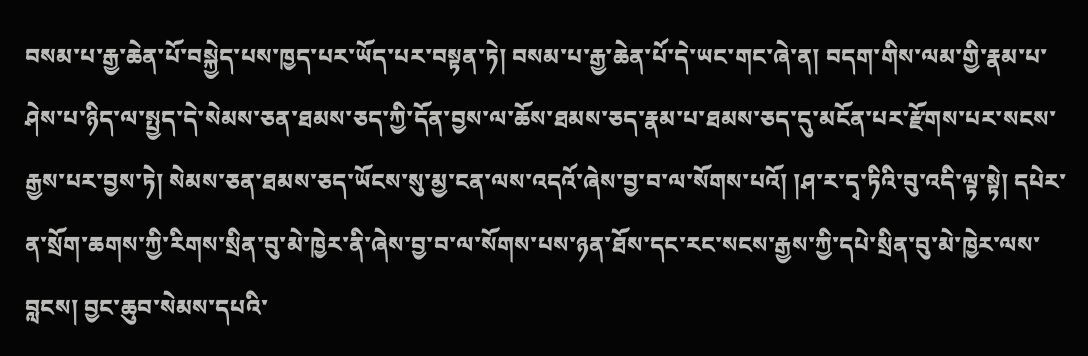བསམ་པ་རྒྱ་ཆེན་པོ་བསྐྱེད་པས་ཁྱད་པར་ཡོད་པར་བསྟན་ཏེ། བསམ་པ་རྒྱ་ཆེན་པོ་དེ་ཡང་གང་ཞེ་ན། བདག་གིས་ལམ་གྱི་རྣམ་པ་ཤེས་པ་ཉིད་ལ་སྤྱད་དེ་སེམས་ཅན་ཐམས་ཅད་ཀྱི་དོན་བྱས་ལ་ཆོས་ཐམས་ཅད་རྣམ་པ་ཐམས་ཅད་དུ་མངོན་པར་རྫོགས་པར་སངས་རྒྱས་པར་བྱས་ཏེ། སེམས་ཅན་ཐམས་ཅད་ཡོངས་སུ་མྱ་ངན་ལས་འདའོ་ཞེས་བྱ་བ་ལ་སོགས་པའོ། །ཤ་ར་དྭ་ཏིའི་བུ་འདི་ལྟ་སྟེ། དཔེར་ན་སྲོག་ཆགས་ཀྱི་རིགས་སྲིན་བུ་མེ་ཁྱེར་ནི་ཞེས་བྱ་བ་ལ་སོགས་པས་ཉན་ཐོས་དང་རང་སངས་རྒྱས་ཀྱི་དཔེ་སྲིན་བུ་མེ་ཁྱེར་ལས་བླངས། བྱང་ཆུབ་སེམས་དཔའི་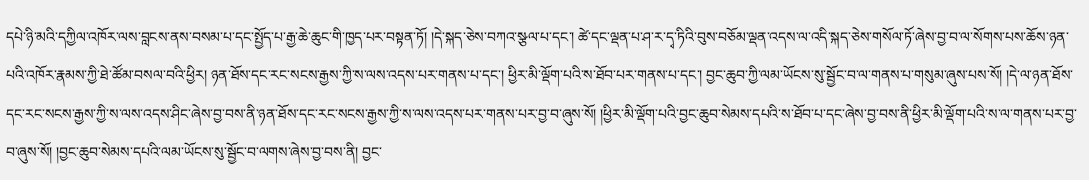དཔེ་ཉི་མའི་དཀྱིལ་འཁོར་ལས་བླངས་ནས་བསམ་པ་དང་སྤྱོད་པ་རྒྱ་ཆེ་ཆུང་གི་ཁྱད་པར་བསྟན་ཏོ། །དེ་སྐད་ཅེས་བཀའ་སྩལ་པ་དང་། ཚེ་དང་ལྡན་པ་ཤ་ར་དྭ་ཏིའི་བུས་བཅོམ་ལྡན་འདས་ལ་འདི་སྐད་ཅེས་གསོལ་ཏོ་ཞེས་བྱ་བ་ལ་སོགས་པས་ཆོས་ཉན་པའི་འཁོར་རྣམས་ཀྱི་ཐེ་ཚོམ་བསལ་བའི་ཕྱིར། ཉན་ཐོས་དང་རང་སངས་རྒྱས་ཀྱི་ས་ལས་འདས་པར་གནས་པ་དང་། ཕྱིར་མི་ལྡོག་པའི་ས་ཐོབ་པར་གནས་པ་དང་། བྱང་ཆུབ་ཀྱི་ལམ་ཡོངས་སུ་སྦྱོང་བ་ལ་གནས་པ་གསུམ་ཞུས་པས་སོ། །དེ་ལ་ཉན་ཐོས་དང་རང་སངས་རྒྱས་ཀྱི་ས་ལས་འདས་ཤིང་ཞེས་བྱ་བས་ནི་ཉན་ཐོས་དང་རང་སངས་རྒྱས་ཀྱི་ས་ལས་འདས་པར་གནས་པར་བྱ་བ་ཞུས་སོ། །ཕྱིར་མི་ལྡོག་པའི་བྱང་ཆུབ་སེམས་དཔའི་ས་ཐོབ་པ་དང་ཞེས་བྱ་བས་ནི་ཕྱིར་མི་ལྡོག་པའི་ས་ལ་གནས་པར་བྱ་བ་ཞུས་སོ། །བྱང་ཆུབ་སེམས་དཔའི་ལམ་ཡོངས་སུ་སྦྱོང་བ་ལགས་ཞེས་བྱ་བས་ནི། བྱང་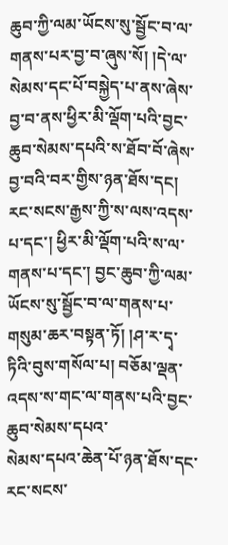ཆུབ་ཀྱི་ལམ་ཡོངས་སུ་སྦྱོང་བ་ལ་གནས་པར་བྱ་བ་ཞུས་སོ། །དེ་ལ་སེམས་དང་པོ་བསྐྱེད་པ་ནས་ཞེས་བྱ་བ་ནས་ཕྱིར་མི་ལྡོག་པའི་བྱང་ཆུབ་སེམས་དཔའི་ས་ཐོབ་བོ་ཞེས་བྱ་བའི་བར་གྱིས་ཉན་ཐོས་དང། རང་སངས་རྒྱས་ཀྱི་ས་ལས་འདས་པ་དང་། ཕྱིར་མི་ལྡོག་པའི་ས་ལ་གནས་པ་དང་། བྱང་ཆུབ་ཀྱི་ལམ་ཡོངས་སུ་སྦྱོང་བ་ལ་གནས་པ་གསུམ་ཆར་བསྟན་ཏོ། །ཤ་ར་དྭ་ཏིའི་བུས་གསོལ་པ། བཅོམ་ལྡན་འདས་ས་གང་ལ་གནས་པའི་བྱང་ཆུབ་སེམས་དཔའ་
སེམས་དཔའ་ཆེན་པོ་ཉན་ཐོས་དང་རང་སངས་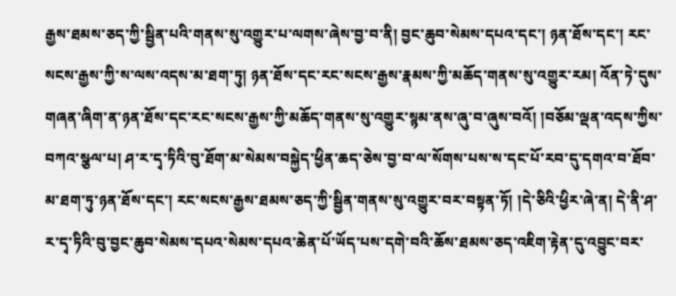རྒྱས་ཐམས་ཅད་ཀྱི་སྦྱིན་པའི་གནས་སུ་འགྱུར་པ་ལགས་ཞེས་བྱ་བ་ནི། བྱང་ཆུབ་སེམས་དཔའ་དང་། ཉན་ཐོས་དང་། རང་སངས་རྒྱས་ཀྱི་ས་ལས་འདས་མ་ཐག་ཏུ། ཉན་ཐོས་དང་རང་སངས་རྒྱས་རྣམས་ཀྱི་མཆོད་གནས་སུ་འགྱུར་རམ། འོན་ཏེ་དུས་གཞན་ཞིག་ན་ཉན་ཐོས་དང་རང་སངས་རྒྱས་ཀྱི་མཆོད་གནས་སུ་འགྱུར་སྙམ་ནས་ཞུ་བ་ཞུས་བའོ། །བཅོམ་ལྡན་འདས་ཀྱིས་བཀའ་སྩལ་པ། ཤ་ར་དྭ་ཏིའི་བུ་ཐོག་མ་སེམས་བསྐྱེད་ཕྱིན་ཆད་ཅེས་བྱ་བ་ལ་སོགས་པས་ས་དང་པོ་རབ་དུ་དགའ་བ་ཐོབ་མ་ཐག་ཏུ་ཉན་ཐོས་དང་། རང་སངས་རྒྱས་ཐམས་ཅད་ཀྱི་སྦྱིན་གནས་སུ་འགྱུར་བར་བསྟན་ཏོ། །དེ་ཅིའི་ཕྱིར་ཞེ་ན། དེ་ནི་ཤ་ར་དྭ་ཏིའི་བུ་བྱང་ཆུབ་སེམས་དཔའ་སེམས་དཔའ་ཆེན་པོ་ཡོད་པས་དགེ་བའི་ཆོས་ཐམས་ཅད་འཇིག་རྟེན་དུ་འབྱུང་བར་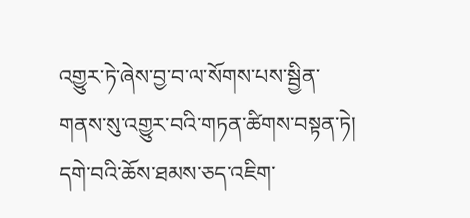འགྱུར་ཏེ་ཞེས་བྱ་བ་ལ་སོགས་པས་སྦྱིན་གནས་སུ་འགྱུར་བའི་གཏན་ཚིགས་བསྟན་ཏེ། དགེ་བའི་ཆོས་ཐམས་ཅད་འཇིག་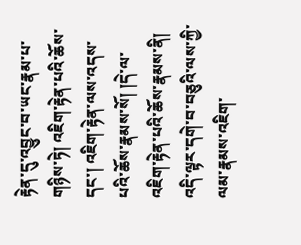རྟེན་དུ་འབྱུང་བ་ཡང་རྣམ་པ་གཉིས་ཏེ། འཇིག་རྟེན་པའི་ཆོས་དང་། འཇིག་རྟེན་ལས་འདས་པའི་ཆོས་རྣམས་སོ། །དེ་ལ་འཇིག་རྟེན་པའི་ཆོས་རྣམས་ནི། འདི་ལྟར་དགེ་བ་བཅུའི་ལས་ཀྱི་ལམ་རྣམས་འཇིག་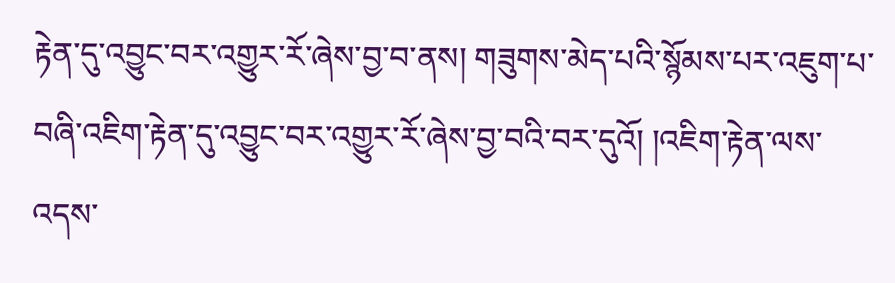རྟེན་དུ་འབྱུང་བར་འགྱུར་རོ་ཞེས་བྱ་བ་ནས། གཟུགས་མེད་པའི་སྙོམས་པར་འཇུག་པ་བཞི་འཇིག་རྟེན་དུ་འབྱུང་བར་འགྱུར་རོ་ཞེས་བྱ་བའི་བར་དུའོ། །འཇིག་རྟེན་ལས་འདས་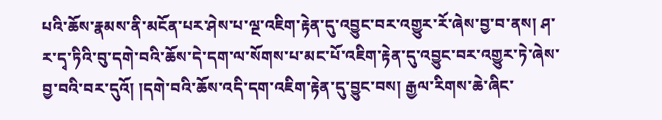པའི་ཆོས་རྣམས་ནི་མངོན་པར་ཤེས་པ་ལྔ་འཇིག་རྟེན་དུ་འབྱུང་བར་འགྱུར་རོ་ཞེས་བྱ་བ་ནས། ཤ་ར་དྭ་ཏིའི་བུ་དགེ་བའི་ཆོས་དེ་དག་ལ་སོགས་པ་མང་པོ་འཇིག་རྟེན་དུ་འབྱུང་བར་འགྱུར་ཏེ་ཞེས་བྱ་བའི་བར་དུའོ། །དགེ་བའི་ཆོས་འདི་དག་འཇིག་རྟེན་དུ་བྱུང་བས། རྒྱལ་རིགས་ཆེ་ཞིང་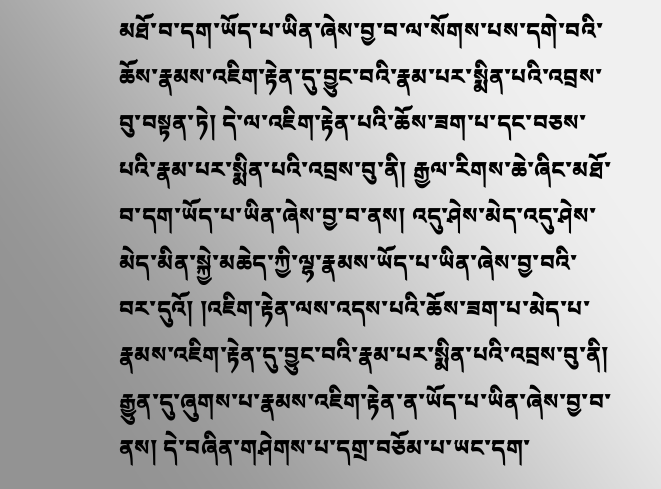མཐོ་བ་དག་ཡོད་པ་ཡིན་ཞེས་བྱ་བ་ལ་སོགས་པས་དགེ་བའི་ཆོས་རྣམས་འཇིག་རྟེན་དུ་བྱུང་བའི་རྣམ་པར་སྨིན་པའི་འབྲས་བུ་བསྟན་ཏེ། དེ་ལ་འཇིག་རྟེན་པའི་ཆོས་ཟག་པ་དང་བཅས་པའི་རྣམ་པར་སྨིན་པའི་འབྲས་བུ་ནི། རྒྱལ་རིགས་ཆེ་ཞིང་མཐོ་བ་དག་ཡོད་པ་ཡིན་ཞེས་བྱ་བ་ནས། འདུ་ཤེས་མེད་འདུ་ཤེས་མེད་མིན་སྐྱེ་མཆེད་ཀྱི་ལྷ་རྣམས་ཡོད་པ་ཡིན་ཞེས་བྱ་བའི་
བར་དུའོ། །འཇིག་རྟེན་ལས་འདས་པའི་ཆོས་ཟག་པ་མེད་པ་རྣམས་འཇིག་རྟེན་དུ་བྱུང་བའི་རྣམ་པར་སྨིན་པའི་འབྲས་བུ་ནི། རྒྱུན་དུ་ཞུགས་པ་རྣམས་འཇིག་རྟེན་ན་ཡོད་པ་ཡིན་ཞེས་བྱ་བ་ནས། དེ་བཞིན་གཤེགས་པ་དགྲ་བཅོམ་པ་ཡང་དག་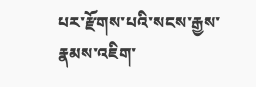པར་རྫོགས་པའི་སངས་རྒྱས་རྣམས་འཇིག་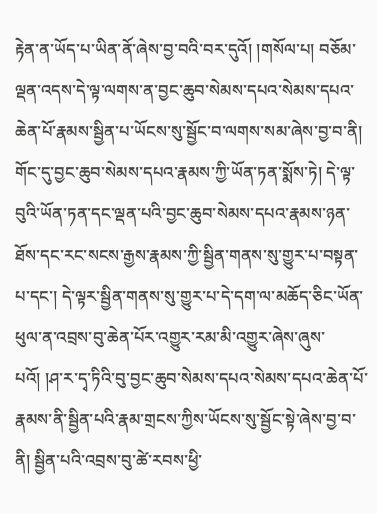རྟེན་ན་ཡོད་པ་ཡིན་ནོ་ཞེས་བྱ་བའི་བར་དུའོ། །གསོལ་པ། བཅོམ་ལྡན་འདས་དེ་ལྟ་ལགས་ན་བྱང་ཆུབ་སེམས་དཔའ་སེམས་དཔའ་ཆེན་པོ་རྣམས་སྦྱིན་པ་ཡོངས་སུ་སྦྱོང་བ་ལགས་སམ་ཞེས་བྱ་བ་ནི། གོང་དུ་བྱང་ཆུབ་སེམས་དཔའ་རྣམས་ཀྱི་ཡོན་ཏན་སྨོས་ཏེ། དེ་ལྟ་བུའི་ཡོན་ཏན་དང་ལྡན་པའི་བྱང་ཆུབ་སེམས་དཔའ་རྣམས་ཉན་ཐོས་དང་རང་སངས་རྒྱས་རྣམས་ཀྱི་སྦྱིན་གནས་སུ་གྱུར་པ་བསྟན་པ་དང་། དེ་ལྟར་སྦྱིན་གནས་སུ་གྱུར་པ་དེ་དག་ལ་མཆོད་ཅིང་ཡོན་ཕུལ་ན་འབྲས་བུ་ཆེན་པོར་འགྱུར་རམ་མི་འགྱུར་ཞེས་ཞུས་པའོ། །ཤ་ར་དྭ་ཏིའི་བུ་བྱང་ཆུབ་སེམས་དཔའ་སེམས་དཔའ་ཆེན་པོ་རྣམས་ནི་སྦྱིན་པའི་རྣམ་གྲངས་ཀྱིས་ཡོངས་སུ་སྦྱོང་སྟེ་ཞེས་བྱ་བ་ནི། སྦྱིན་པའི་འབྲས་བུ་ཚེ་རབས་ཕྱི་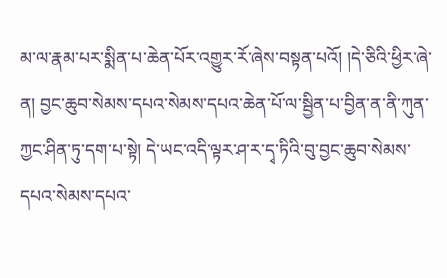མ་ལ་རྣམ་པར་སྨིན་པ་ཆེན་པོར་འགྱུར་རོ་ཞེས་བསྟན་པའོ། །དེ་ཅིའི་ཕྱིར་ཞེ་ན། བྱང་ཆུབ་སེམས་དཔའ་སེམས་དཔའ་ཆེན་པོ་ལ་སྦྱིན་པ་བྱིན་ན་ནི་ཀུན་ཀྱང་ཤིན་ཏུ་དག་པ་སྟེ། དེ་ཡང་འདི་ལྟར་ཤ་ར་དྭ་ཏིའི་བུ་བྱང་ཆུབ་སེམས་དཔའ་སེམས་དཔའ་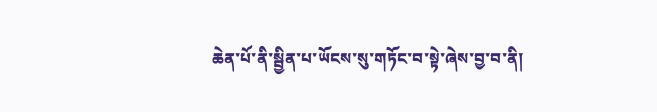ཆེན་པོ་ནི་སྦྱིན་པ་ཡོངས་སུ་གཏོང་བ་སྟེ་ཞེས་བྱ་བ་ནི།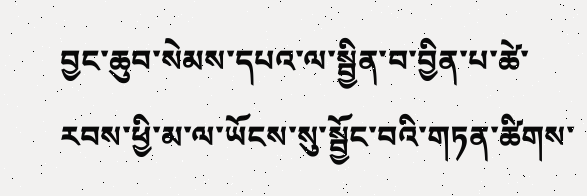བྱང་ཆུབ་སེམས་དཔའ་ལ་སྦྱིན་བ་བྱིན་པ་ཚེ་རབས་ཕྱི་མ་ལ་ཡོངས་སུ་སྦྱོང་བའི་གཏན་ཚིགས་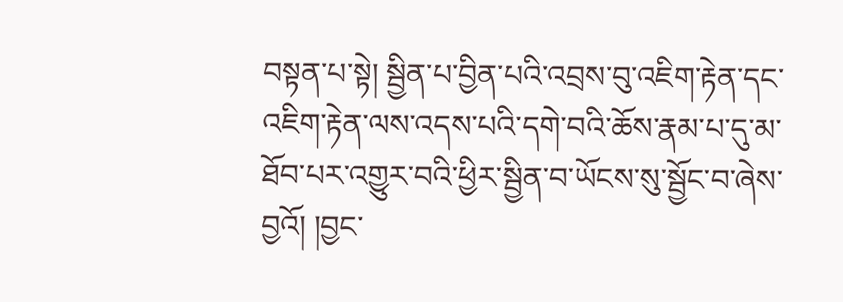བསྟན་པ་སྟེ། སྦྱིན་པ་བྱིན་པའི་འབྲས་བུ་འཇིག་རྟེན་དང་འཇིག་རྟེན་ལས་འདས་པའི་དགེ་བའི་ཆོས་རྣམ་པ་དུ་མ་ཐོབ་པར་འགྱུར་བའི་ཕྱིར་སྦྱིན་བ་ཡོངས་སུ་སྦྱོང་བ་ཞེས་བྱའོ། །བྱང་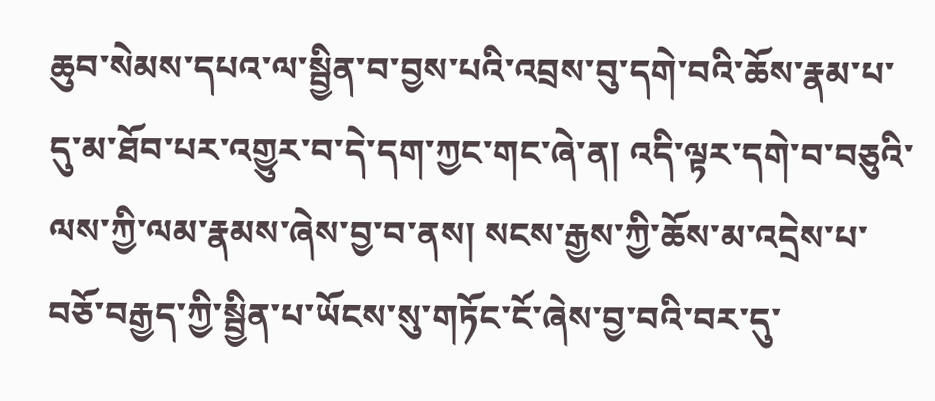ཆུབ་སེམས་དཔའ་ལ་སྦྱིན་བ་བྱས་པའི་འབྲས་བུ་དགེ་བའི་ཆོས་རྣམ་པ་དུ་མ་ཐོབ་པར་འགྱུར་བ་དེ་དག་ཀྱང་གང་ཞེ་ན། འདི་ལྟར་དགེ་བ་བཅུའི་ལས་ཀྱི་ལམ་རྣམས་ཞེས་བྱ་བ་ནས། སངས་རྒྱས་ཀྱི་ཆོས་མ་འདྲེས་པ་བཅོ་བརྒྱད་ཀྱི་སྦྱིན་པ་ཡོངས་སུ་གཏོང་ངོ་ཞེས་བྱ་བའི་བར་དུ་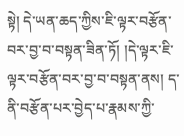སྟེ། དེ་ཡན་ཆད་ཀྱིས་ཇི་ལྟར་བརྩོན་བར་བྱ་བ་བསྟན་ཟིན་ཏོ། །དེ་ལྟར་ཇི་ལྟར་བརྩོན་བར་བྱ་བ་བསྟན་ནས། ད་ནི་བརྩོན་པར་བྱེད་པ་རྣམས་ཀྱི་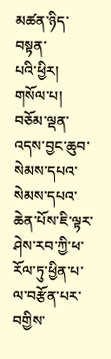མཚན་ཉིད་བསྟན་
པའི་ཕྱིར། གསོལ་པ། བཅོམ་ལྡན་འདས་བྱང་ཆུབ་སེམས་དཔའ་སེམས་དཔའ་ཆེན་པོས་ཇི་ལྟར་ཤེས་རབ་ཀྱི་ཕ་རོལ་ཏུ་ཕྱིན་པ་ལ་བརྩོན་པར་བགྱིས་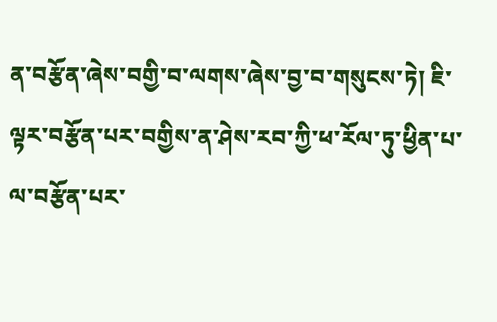ན་བརྩོན་ཞེས་བགྱི་བ་ལགས་ཞེས་བྱ་བ་གསུངས་ཏེ། ཇི་ལྟར་བརྩོན་པར་བགྱིས་ན་ཤེས་རབ་ཀྱི་ཕ་རོལ་ཏུ་ཕྱིན་པ་ལ་བརྩོན་པར་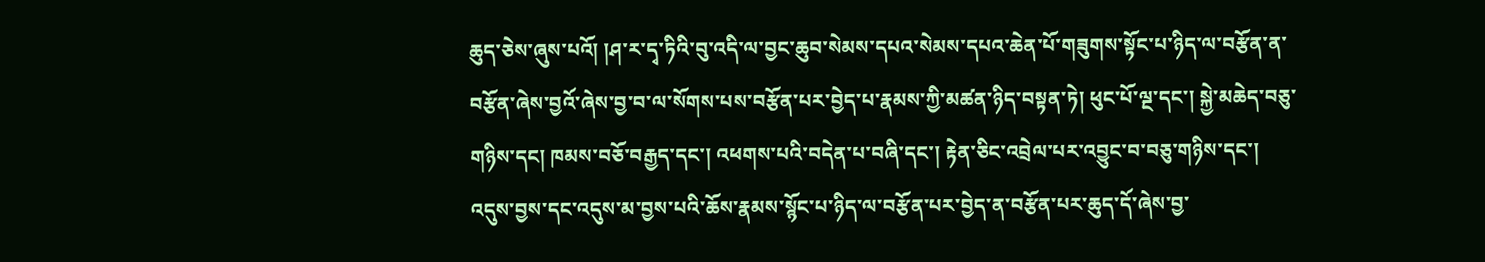ཆུད་ཅེས་ཞུས་པའོ། །ཤ་ར་དྭ་ཏིའི་བུ་འདི་ལ་བྱང་ཆུབ་སེམས་དཔའ་སེམས་དཔའ་ཆེན་པོ་གཟུགས་སྟོང་པ་ཉིད་ལ་བརྩོན་ན་བརྩོན་ཞེས་བྱའོ་ཞེས་བྱ་བ་ལ་སོགས་པས་བརྩོན་པར་བྱེད་པ་རྣམས་ཀྱི་མཚན་ཉིད་བསྟན་ཏེ། ཕུང་པོ་ལྔ་དང་། སྐྱེ་མཆེད་བཅུ་གཉིས་དང། ཁམས་བཅོ་བརྒྱད་དང་། འཕགས་པའི་བདེན་པ་བཞི་དང་། རྟེན་ཅིང་འབྲེལ་པར་འབྱུང་བ་བཅུ་གཉིས་དང་། འདུས་བྱས་དང་འདུས་མ་བྱས་པའི་ཆོས་རྣམས་སྙོང་པ་ཉིད་ལ་བརྩོན་པར་བྱེད་ན་བརྩོན་པར་ཆུད་དོ་ཞེས་བྱ་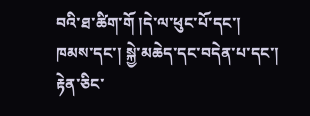བའི་ཐ་ཚིག་གོ །དེ་ལ་ཕུང་པོ་དང་། ཁམས་དང་། སྐྱེ་མཆེད་དང་བདེན་པ་དང་། རྟེན་ཅིང་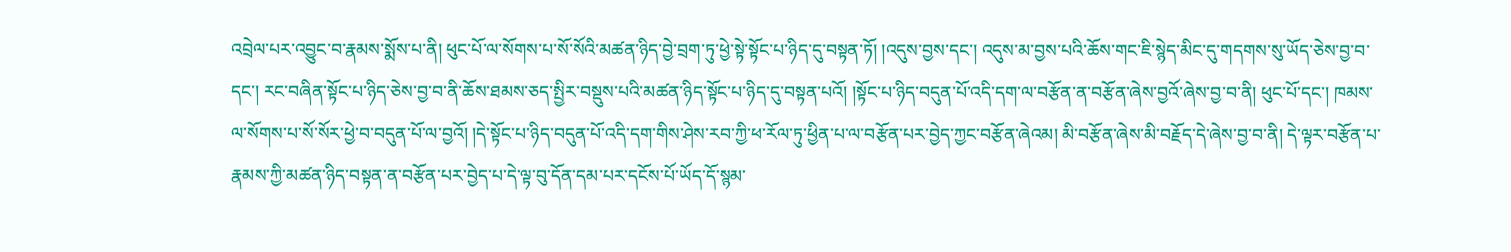འབྲེལ་པར་འབྱུང་བ་རྣམས་སྨོས་པ་ནི། ཕུང་པོ་ལ་སོགས་པ་སོ་སོའི་མཚན་ཉིད་བྱེ་བྲག་ཏུ་ཕྱེ་སྟེ་སྟོང་པ་ཉིད་དུ་བསྟན་ཏོ། །འདུས་བྱས་དང་། འདུས་མ་བྱས་པའི་ཆོས་གང་ཇི་སྙེད་མིང་དུ་གདགས་སུ་ཡོད་ཅེས་བྱ་བ་དང་། རང་བཞིན་སྟོང་པ་ཉིད་ཅེས་བྱ་བ་ནི་ཆོས་ཐམས་ཅད་སྤྱིར་བསྡུས་པའི་མཚན་ཉིད་སྟོང་པ་ཉིད་དུ་བསྟན་པའོ། །སྟོང་པ་ཉིད་བདུན་པོ་འདི་དག་ལ་བརྩོན་ན་བརྩོན་ཞེས་བྱའོ་ཞེས་བྱ་བ་ནི། ཕུང་པོ་དང་། ཁམས་ལ་སོགས་པ་སོ་སོར་ཕྱེ་བ་བདུན་པོ་ལ་བྱའོ། །དེ་སྟོང་པ་ཉིད་བདུན་པོ་འདི་དག་གིས་ཤེས་རབ་ཀྱི་ཕ་རོལ་ཏུ་ཕྱིན་པ་ལ་བརྩོན་པར་བྱེད་ཀྱང་བརྩོན་ཞེའམ། མི་བརྩོན་ཞེས་མི་བརྗོད་དེ་ཞེས་བྱ་བ་ནི། དེ་ལྟར་བརྩོན་པ་རྣམས་ཀྱི་མཚན་ཉིད་བསྟན་ན་བརྩོན་པར་བྱེད་པ་དེ་ལྟ་བུ་དོན་དམ་པར་དངོས་པོ་ཡོད་དོ་སྙམ་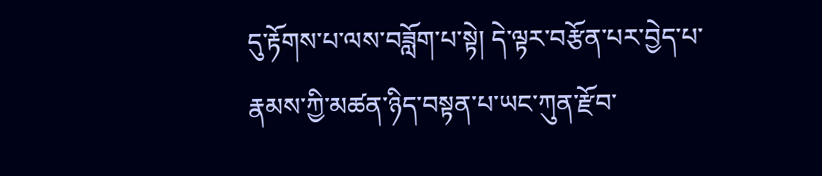དུ་རྟོགས་པ་ལས་བཟློག་པ་སྟེ། དེ་ལྟར་བརྩོན་པར་བྱེད་པ་རྣམས་ཀྱི་མཚན་ཉིད་བསྟན་པ་ཡང་ཀུན་རྫོབ་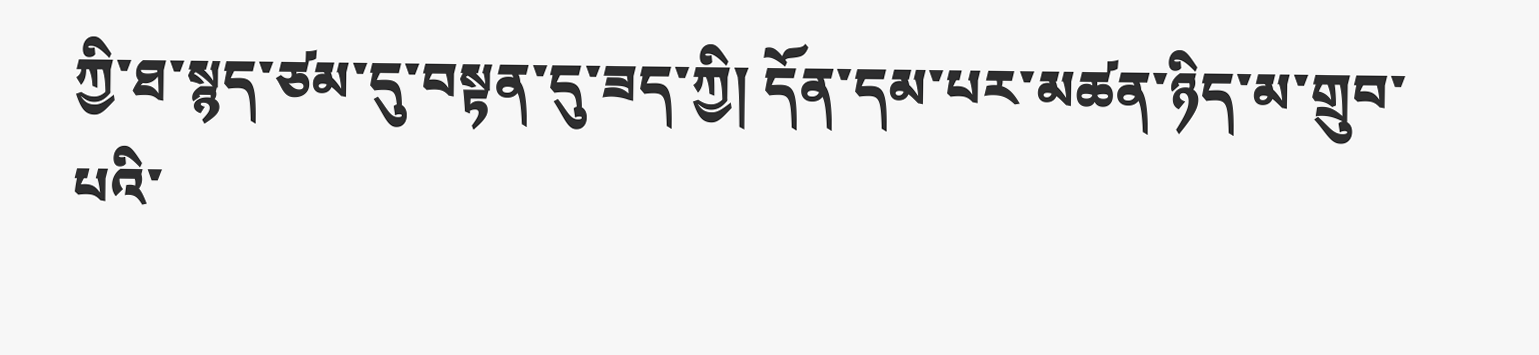ཀྱི་ཐ་སྙད་ཙམ་དུ་བསྟན་དུ་ཟད་ཀྱི། དོན་དམ་པར་མཚན་ཉིད་མ་གྲུབ་པའི་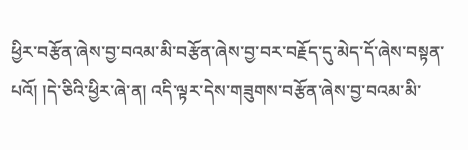ཕྱིར་བརྩོན་ཞེས་བྱ་བའམ་མི་བརྩོན་ཞེས་བྱ་བར་བརྗོད་དུ་མེད་དོ་ཞེས་བསྟན་པའོ། །དེ་ཅིའི་ཕྱིར་ཞེ་ན། འདི་ལྟར་དེས་གཟུགས་བརྩོན་ཞེས་བྱ་བའམ་མི་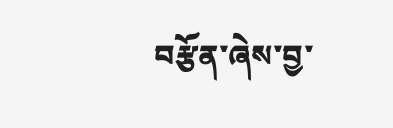བརྩོན་ཞེས་བྱ་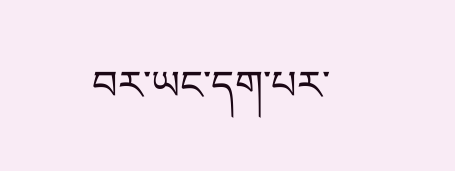བར་ཡང་དག་པར་